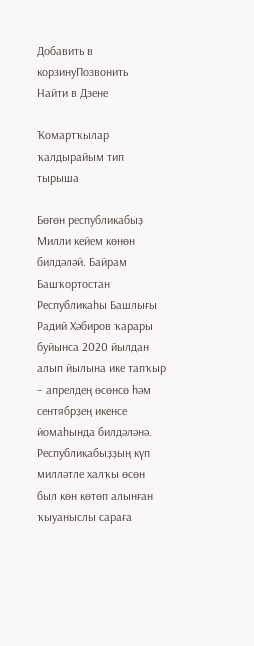Добавить в корзинуПозвонить
Найти в Дзене

Ҡомартҡылар ҡалдырайым тип тырыша

Бөгөн республикабыҙ Милли кейем көнөн билдәләй. Байрам Башҡортостан Республикаһы Башлығы Радий Хәбиров ҡарары буйынса 2020 йылдан алып йылына ике тапҡыр – апрелдең өсөнсө һәм сентябрҙең икенсе йомаһында билдәләнә. Республикабыҙҙың күп милләтле халҡы өсөн был көн көтөп алынған ҡыуаныслы сараға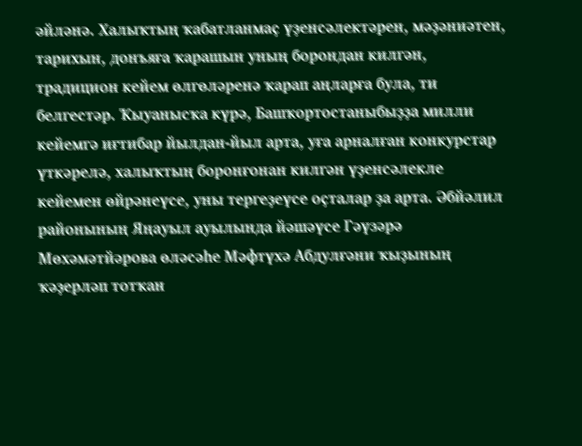әйләнә. Халыҡтың ҡабатланмаҫ үҙенсәлектәрен, мәҙәниәтен, тарихын, донъяға ҡарашын уның борондан килгән, традицион кейем өлгөләренә ҡарап аңларға була, ти белгестәр. Ҡыуанысҡа күрә, Башҡортостаныбыҙҙа милли кейемгә иғтибар йылдан-йыл арта, уға арналған конкурстар үткәрелә, халыҡтың боронғонан килгән үҙенсәлекле кейемен өйрәнеүсе, уны тергеҙеүсе оҫталар ҙа арта. Әбйәлил районының Яңауыл ауылында йәшәүсе Гәүзәрә Мөхәмәтйәрова өләсәһе Мәфтүхә Абдулғәни ҡыҙының ҡәҙерләп тотҡан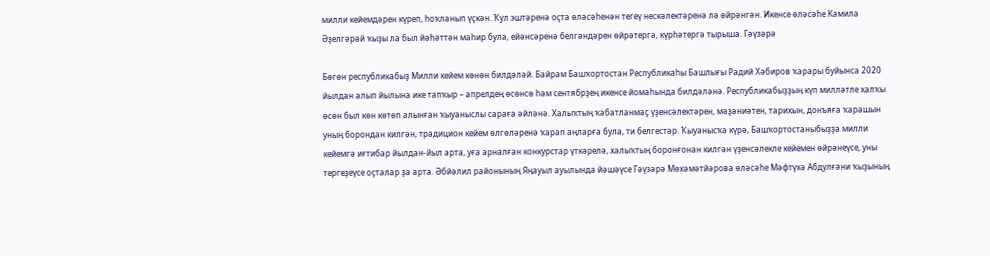милли кейемдәрен күреп, һоҡланып үҫкән. Ҡул эштәренә оҫта өләсәһенән тегеү нескәлектәренә лә өйрәнгән. Икенсе өләсәһе Камила Әҙелгәрәй ҡыҙы ла был йәһәттән маһир була, ейәнсәренә белгәндәрен өйрәтергә, күрһәтергә тырыша. Гәүзәрә

Бөгөн республикабыҙ Милли кейем көнөн билдәләй. Байрам Башҡортостан Республикаһы Башлығы Радий Хәбиров ҡарары буйынса 2020 йылдан алып йылына ике тапҡыр – апрелдең өсөнсө һәм сентябрҙең икенсе йомаһында билдәләнә. Республикабыҙҙың күп милләтле халҡы өсөн был көн көтөп алынған ҡыуаныслы сараға әйләнә. Халыҡтың ҡабатланмаҫ үҙенсәлектәрен, мәҙәниәтен, тарихын, донъяға ҡарашын уның борондан килгән, традицион кейем өлгөләренә ҡарап аңларға була, ти белгестәр. Ҡыуанысҡа күрә, Башҡортостаныбыҙҙа милли кейемгә иғтибар йылдан-йыл арта, уға арналған конкурстар үткәрелә, халыҡтың боронғонан килгән үҙенсәлекле кейемен өйрәнеүсе, уны тергеҙеүсе оҫталар ҙа арта. Әбйәлил районының Яңауыл ауылында йәшәүсе Гәүзәрә Мөхәмәтйәрова өләсәһе Мәфтүхә Абдулғәни ҡыҙының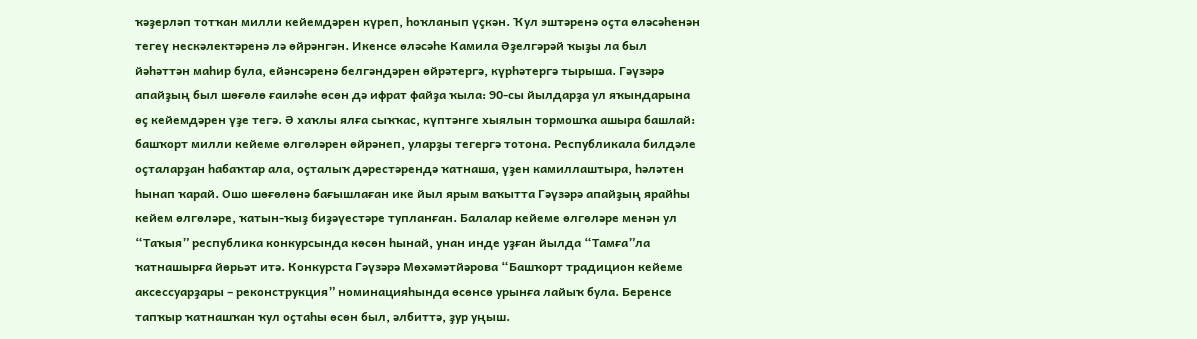ҡәҙерләп тотҡан милли кейемдәрен күреп, һоҡланып үҫкән. Ҡул эштәренә оҫта өләсәһенән тегеү нескәлектәренә лә өйрәнгән. Икенсе өләсәһе Камила Әҙелгәрәй ҡыҙы ла был йәһәттән маһир була, ейәнсәренә белгәндәрен өйрәтергә, күрһәтергә тырыша. Гәүзәрә апайҙың был шөғөлө ғаиләһе өсөн дә ифрат файҙа ҡыла: 90-сы йылдарҙа ул яҡындарына өҫ кейемдәрен үҙе тегә. Ә хаҡлы ялға сыҡҡас, күптәнге хыялын тормошҡа ашыра башлай: башҡорт милли кейеме өлгөләрен өйрәнеп, уларҙы тегергә тотона. Республикала билдәле оҫталарҙан һабаҡтар ала, оҫталыҡ дәрестәрендә ҡатнаша, үҙен камиллаштыра, һәләтен һынап ҡарай. Ошо шөғөлөнә бағышлаған ике йыл ярым ваҡытта Гәүзәрә апайҙың ярайһы кейем өлгөләре, ҡатын-ҡыҙ биҙәүестәре тупланған. Балалар кейеме өлгөләре менән ул “Таҡыя” республика конкурсында көсөн һынай, унан инде уҙған йылда “Тамға”ла ҡатнашырға йөрьәт итә. Конкурста Гәүзәрә Мөхәмәтйәрова “Башҡорт традицион кейеме аксессуарҙары – реконструкция” номинацияһында өсөнсө урынға лайыҡ була. Беренсе тапҡыр ҡатнашҡан ҡул оҫтаһы өсөн был, әлбиттә, ҙур уңыш.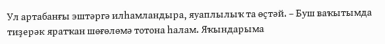Ул артабанғы эштәргә илһамландыра, яуаплылыҡ та өҫтәй. – Буш ваҡытымда тиҙерәк яратҡан шөғөлөмә тотона һалам. Яҡындарыма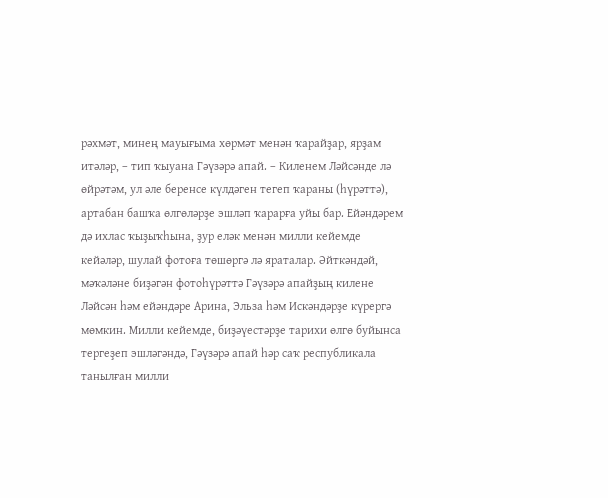рәхмәт, минең мауығыма хөрмәт менән ҡарайҙар, ярҙам итәләр, – тип ҡыуана Гәүзәрә апай. – Киленем Ләйсәнде лә өйрәтәм, ул әле беренсе күлдәген тегеп ҡараны (һүрәттә), артабан башҡа өлгөләрҙе эшләп ҡарарға уйы бар. Ейәндәрем дә ихлас ҡыҙыҡһына, ҙур еләк менән милли кейемде кейәләр, шулай фотоға төшөргә лә яраталар. Әйткәндәй, мәҡәләне биҙәгән фотоһүрәттә Гәүзәрә апайҙың килене Ләйсән һәм ейәндәре Арина, Эльза һәм Искәндәрҙе күрергә мөмкин. Милли кейемде, биҙәүестәрҙе тарихи өлгө буйынса тергеҙеп эшләгәндә, Гәүзәрә апай һәр саҡ республикала танылған милли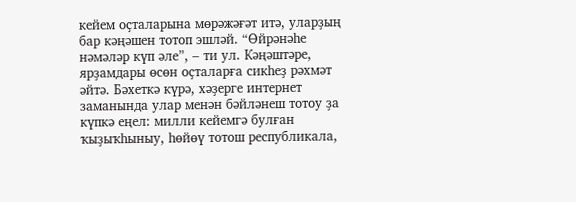кейем оҫталарына мөрәжәғәт итә, уларҙың бар кәңәшен тотоп эшләй. “Өйрәнәһе нәмәләр күп әле”, – ти ул. Кәңәштәре, ярҙамдары өсөн оҫталарға сикһеҙ рәхмәт әйтә. Бәхеткә күрә, хәҙерге интернет заманында улар менән бәйләнеш тотоу ҙа күпкә еңел: милли кейемгә булған ҡыҙыҡһыныу, һөйөү тотош республикала,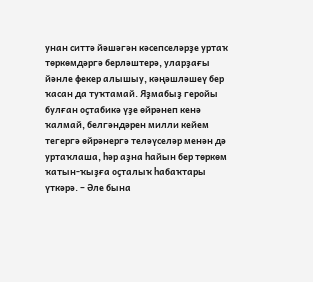унан ситтә йәшәгән кәсепселәрҙе уртаҡ төркөмдәргә берләштерә, уларҙағы йәнле фекер алышыу, кәңәшләшеү бер ҡасан да туҡтамай. Яҙмабыҙ геройы булған оҫтабикә үҙе өйрәнеп кенә ҡалмай, белгәндәрен милли кейем тегергә өйрәнергә теләүселәр менән дә уртаҡлаша, һәр аҙна һайын бер төркөм ҡатын-ҡыҙға оҫталыҡ һабаҡтары үткәрә. – Әле бына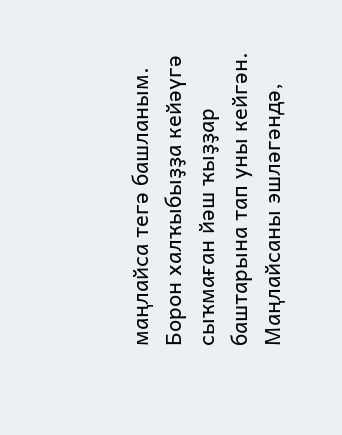маңлайса тегә башланым. Борон халҡыбыҙҙа кейәүгә сыҡмаған йәш ҡыҙҙар баштарына тап уны кейгән. Маңлайсаны эшләгәндә,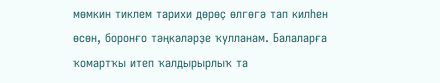мөмкин тиклем тарихи дөрөҫ өлгөгә тап килһен өсөн, боронғо тәңкәләрҙе ҡулланам. Балаларға ҡомартҡы итеп ҡалдырырлыҡ та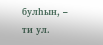булһын, – ти ул.